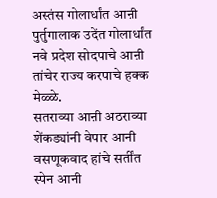अस्तंस गोलार्धांत आऩी पुर्तुगालाक उदेंत गोलार्धांत नवे प्रदेश सोदपाचे आऩी तांचेर राज्य करपाचे हक्क मेळ्ळे.
सतराव्या आऩी अठराव्या शेंकड्यांनी वेपार आनी वसणूकवाद हांचे सर्तींत स्पेन आनी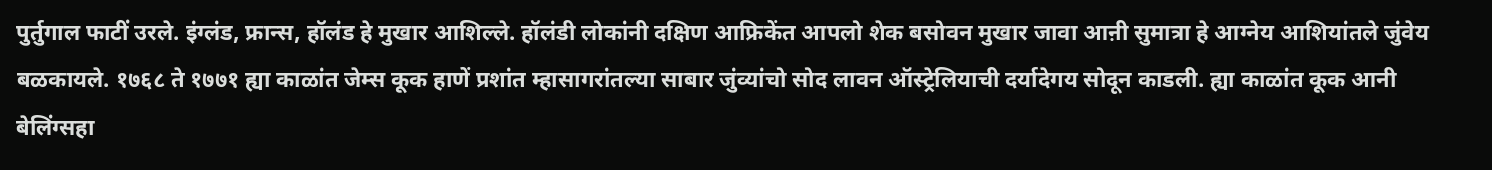पुर्तुगाल फाटीं उरले. इंग्लंड, फ्रान्स, हॉलंड हे मुखार आशिल्ले. हॉलंडी लोकांनी दक्षिण आफ्रिकेंत आपलो शेक बसोवन मुखार जावा आऩी सुमात्रा हे आग्नेय आशियांतले जुंवेय बळकायले. १७६८ ते १७७१ ह्या काळांत जेम्स कूक हाणें प्रशांत म्हासागरांतल्या साबार जुंव्यांचो सोद लावन ऑस्ट्रेलियाची दर्यादेगय सोदून काडली. ह्या काळांत कूक आनी बेलिंग्सहा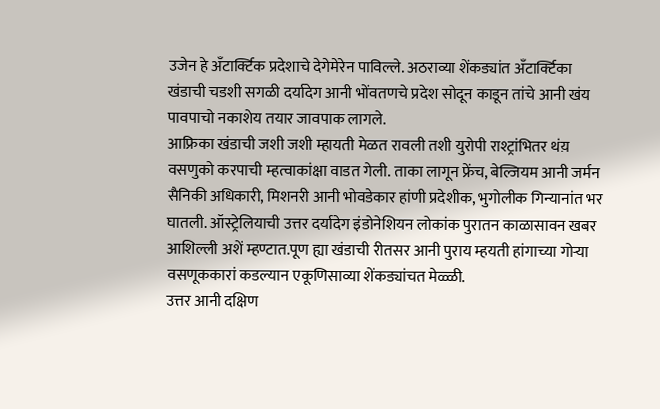उजेन हे अँटार्क्टिक प्रदेशाचे देगेमेरेन पाविल्ले. अठराव्या शेंकड्यांत अँटार्क्टिका खंडाची चडशी सगळी दर्यादेग आनी भोंवतणचे प्रदेश सोदून काडून तांचे आनी खंय पावपाचो नकाशेय तयार जावपाक लागले.
आफ्रिका खंडाची जशी जशी म्हायती मेळत रावली तशी युरोपी राश्ट्रांभितर थंय़ वसणुको करपाची म्हत्वाकांक्षा वाडत गेली. ताका लागून फ्रेंच, बेल्जियम आनी जर्मन सैनिकी अधिकारी, मिशनरी आनी भोवडेकार हांणी प्रदेशीक, भुगोलीक गिन्यानांत भर घातली. ऑस्ट्रेलियाची उत्तर दर्यादेग इंडोनेशियन लोकांक पुरातन काळासावन खबर आशिल्ली अशें म्हण्टात.पूण ह्या खंडाची रीतसर आनी पुराय म्हयती हांगाच्या गोऱ्या वसणूककारां कडल्यान एकूणिसाव्या शेंकड्यांचत मेळ्ळी.
उत्तर आनी दक्षिण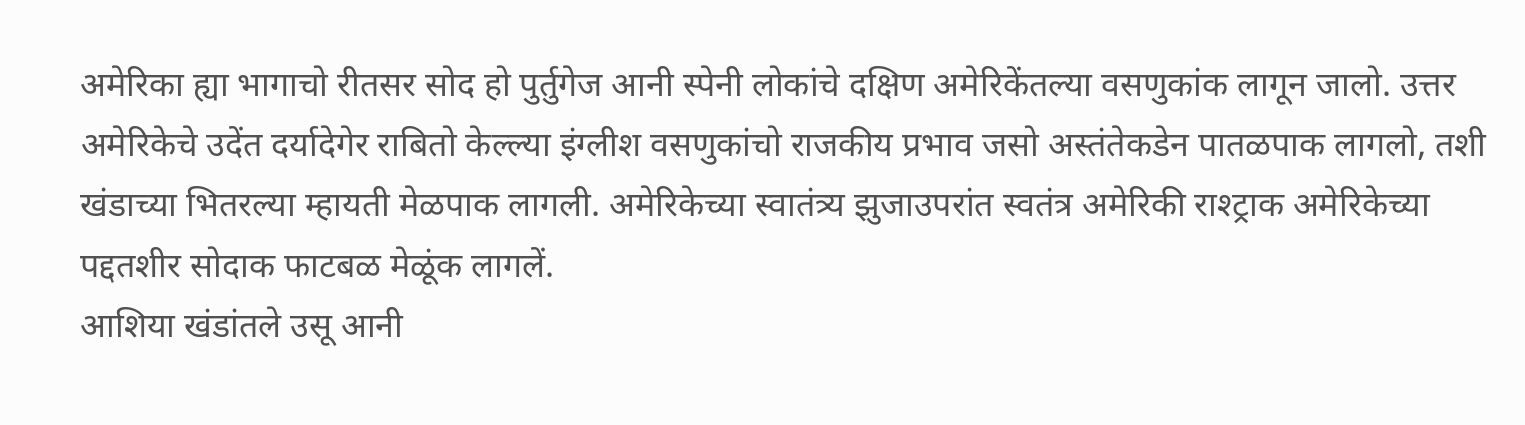अमेरिका ह्या भागाचो रीतसर सोद हो पुर्तुगेज आनी स्पेनी लोकांचे दक्षिण अमेरिकेंतल्या वसणुकांक लागून जालो. उत्तर अमेरिकेचे उदेंत दर्यादेगेर राबितो केल्ल्या इंग्लीश वसणुकांचो राजकीय प्रभाव जसो अस्तंतेकडेन पातळपाक लागलो, तशी खंडाच्या भितरल्या म्हायती मेळपाक लागली. अमेरिकेच्या स्वातंत्र्य झुजाउपरांत स्वतंत्र अमेरिकी राश्ट्राक अमेरिकेच्या पद्दतशीर सोदाक फाटबळ मेळूंक लागलें.
आशिया खंडांतले उसू आनी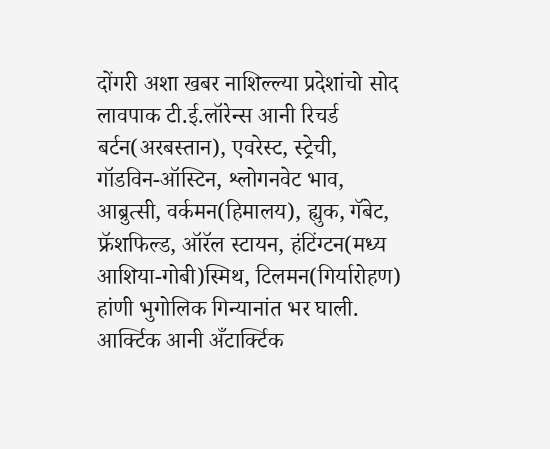दोंगरी अशा खबर नाशिल्ल्या प्रदेशांचो सोद लावपाक टी.ई.लॉरेन्स आनी रिचर्ड बर्टन(अरबस्तान), एवरेस्ट, स्ट्रेची, गॉडविन-ऑस्टिन, श्लोगनवेट भाव, आब्रुत्सी, वर्कमन(हिमालय), ह्युक, गॅबेट, फ्रॅशफिल्ड, ऑरॅल स्टायन, हंटिंग्टन(मध्य आशिया-गोबी)स्मिथ, टिलमन(गिर्यारोहण) हांणी भुगोलिक गिन्यानांत भर घाली. आर्क्टिक आनी अँटार्क्टिक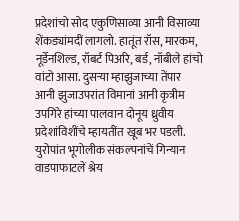प्रदेशांचो सोद एकुणिसाव्या आनी विसाव्या शेंकड्यांमदीं लागलो. हातूंत रॉस, मारकम, नूर्डेनशिल्ड, रॉबर्ट पिअरि, बर्ड, नॉबीले हांचो वांटो आसा. दुसऱ्या म्हाझुजाच्या तेंपार आनी झुजाउपरांत विमानां आनी कृत्रीम उपगिरे हांच्या पालवान दोनूय ध्रुवीय प्रदेशांविशींचे म्हायतींत खूब भर पडली.
युरोपांत भूगोलीक संकल्पनांचें गिन्यान वाडपाफाटलें श्रेय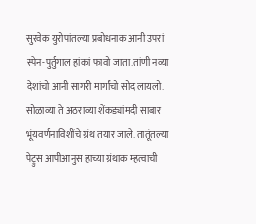सुरवेक युरोपांतल्या प्रबोधनाक आनी उपरां स्पेन-पुर्तुगाल हांकां फावो जाता.तांणी नव्या देशांचो आनी सागरी मार्गांचो सोद लायलो. सोळाव्या ते अठराव्या शेंकड्यांमदी साबार भूंयवर्णनाविशींचे ग्रंथ तयार जाले. तातूंतल्या पेट्रुस आपीआनुस हाच्या ग्रंथाक म्हत्वाची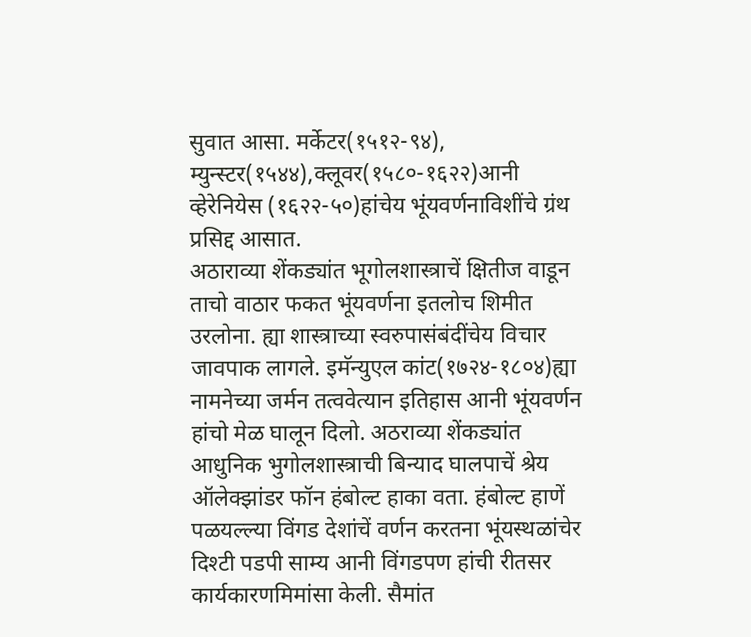सुवात आसा. मर्केटर(१५१२-९४), म्युन्स्टर(१५४४),क्लूवर(१५८०-१६२२)आनी व्हेरेनियेस (१६२२-५०)हांचेय भूंयवर्णनाविशींचे ग्रंथ प्रसिद्द आसात.
अठाराव्या शेंकड्यांत भूगोलशास्त्राचें क्षितीज वाडून ताचो वाठार फकत भूंयवर्णना इतलोच शिमीत उरलोना. ह्या शास्त्राच्या स्वरुपासंबंदींचेय विचार जावपाक लागले. इमॅन्युएल कांट(१७२४-१८०४)ह्या नामनेच्या जर्मन तत्ववेत्यान इतिहास आनी भूंयवर्णन हांचो मेळ घालून दिलो. अठराव्या शेंकड्यांत आधुनिक भुगोलशास्त्राची बिन्याद घालपाचें श्रेय ऑलेक्झांडर फॉन हंबोल्ट हाका वता. हंबोल्ट हाणें पळयल्ल्या विंगड देशांचें वर्णन करतना भूंयस्थळांचेर दिश्टी पडपी साम्य आनी विंगडपण हांची रीतसर कार्यकारणमिमांसा केली. सैमांत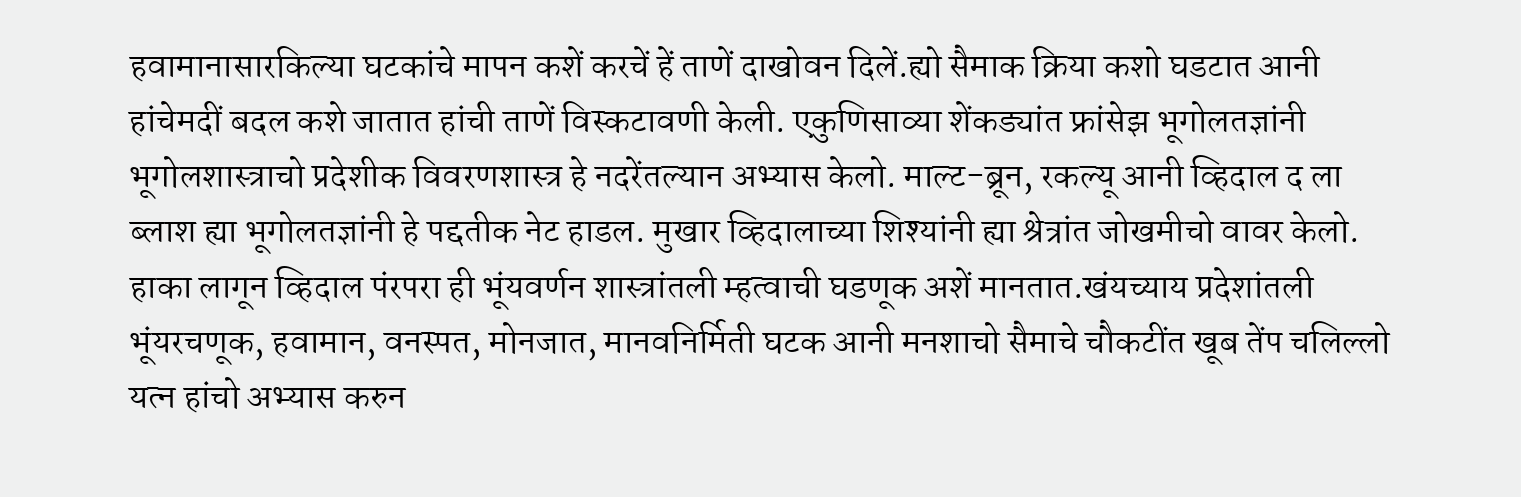हवामानासारकिल्या घटकांचे मापन कशें करचें हें ताणें दाखोवन दिलें.ह्यो सैमाक क्रिया कशो घडटात आनी हांचेमदीं बदल कशे जातात हांची ताणें विस्कटावणी केली. एकुणिसाव्या शेंकड्यांत फ्रांसेझ भूगोलतज्ञांनी भूगोलशास्त्राचो प्रदेशीक विवरणशास्त्र हे नदरेंतल्यान अभ्यास केलो. माल्ट-ब्रून, रकल्यू आनी व्हिदाल द ला ब्लाश ह्या भूगोलतज्ञांनी हे पद्दतीक नेट हाडल. मुखार व्हिदालाच्या शिश्यांनी ह्या श्रेत्रांत जोखमीचो वावर केलो. हाका लागून व्हिदाल पंरपरा ही भूंयवर्णन शास्त्रांतली म्हत्वाची घडणूक अशें मानतात.खंयच्याय प्रदेशांतली भूंयरचणूक, हवामान, वनस्पत, मोनजात, मानवनिर्मिती घटक आनी मनशाचो सैमाचे चौकटींत खूब तेंप चलिल्लो यत्न हांचो अभ्यास करुन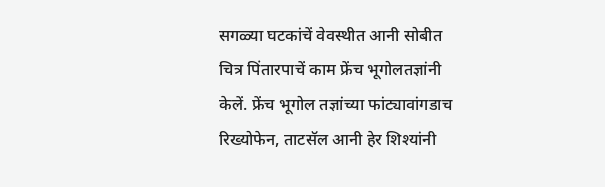सगळ्या घटकांचें वेवस्थीत आनी सोबीत चित्र पिंतारपाचें काम फ्रेंच भूगोलतज्ञांनी केलें. फ्रेंच भूगोल तज्ञांच्या फांट्यावांगडाच रिख्योफेन, ताटसॅल आनी हेर शिश्यांनी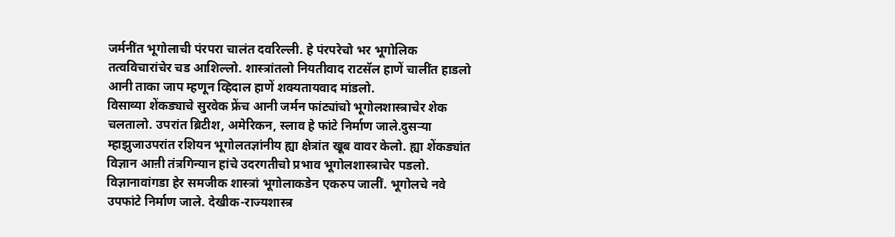जर्मनींत भूगोलाची पंरपरा चालंत दवरिल्ली. हे पंरपरेचो भर भूगोलिक तत्वविचारांचेर चड आशिल्लो. शास्त्रांतलो नियतीवाद राटसॅल हाणें चालींत हाडलो आनी ताका जाप म्हणून व्हिदाल हाणें शक्यतायवाद मांडलो.
विसाव्या शेंकड्याचे सुरवेक फ्रेंच आनी जर्मन फांट्यांचो भूगोलशास्त्राचेर शेक चलतालो. उपरांत ब्रिटीश, अमेरिकन, स्लाव हे फांटे निर्माण जाले.दुसऱ्या म्हाझुजाउपरांत रशियन भूगोलतज्ञांनीय ह्या क्षेत्रांत खूब वावर केलो. ह्या शेंकड्यांत विज्ञान आऩी तंत्रगिन्यान हांचे उदरगतीचो प्रभाव भूगोलशास्त्राचेर पडलो. विज्ञानावांगडा हेर समजीक शास्त्रां भूगोलाकडेन एकरुप जालीं. भूगोलचे नवे उपफांटे निर्माण जाले. देखीक-राज्यशास्त्र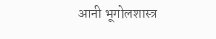आनी भूगोलशास्त्र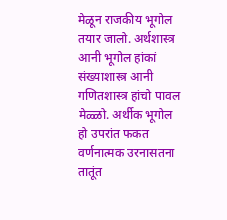मेळून राजकीय भूगोल तयार जालो. अर्थशास्त्र आनी भूगोल हांकां संख्याशास्त्र आनी गणितशास्त्र हांचो पावल मेळ्ळो. अर्थीक भूगोल हो उपरांत फकत वर्णनात्मक उरनासतना तातूंत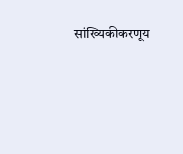सांख्यिकीकरणूय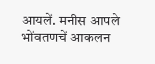आयलें. मनीस आपले भोंवतणचें आकलन